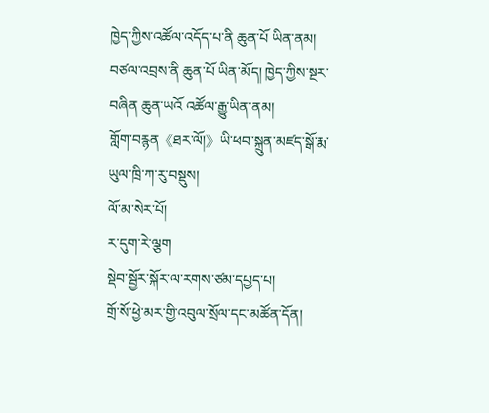ཁྱེད་ཀྱིས་འཚོལ་འདོད་པ་ནི ཆུན་པོ ཡིན་ནམ།
བཙལ་འབྲས་ནི ཆུན་པོ ཡིན་མོད། ཁྱེད་ཀྱིས་སྔར་བཞིན ཆུན་ཡའོ འཚོལ་རྒྱུ་ཡིན་ནམ།
གློག་བརྙན《ཐར་ལོ།》ཡི་ཕབ་སྐྲུན་མཛད་སྒོ་རྨ་ཡུལ་ཁྲི་ཀ་རུ་བསྡུས།
ལོ་མ་སེར་པོ།
ར་དུག་རེ་ལྕག
སྡེབ་སྦྱོར་སྐོར་ལ་རགས་ཙམ་དཔྱད་པ།
གྲོ་སོ་ཕྱེ་མར་གྱི་འབུལ་སྲོལ་དང་མཚོན་དོན།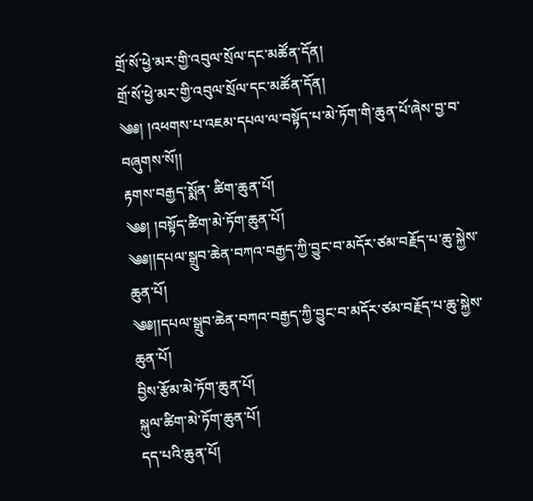གྲོ་སོ་ཕྱེ་མར་གྱི་འབུལ་སྲོལ་དང་མཚོན་དོན།
གྲོ་སོ་ཕྱེ་མར་གྱི་འབུལ་སྲོལ་དང་མཚོན་དོན།
༄༅། །འཕགས་པ་འཇམ་དཔལ་ལ་བསྟོད་པ་མེ་ཏོག་གི་ཆུན་པོ་ཞེས་བྱ་བ་བཞུགས་སོ།།
རྟགས་བརྒྱད་སྨོན་ ཚིག་ཆུན་པོ།
༄༅། །བསྟོད་ཚིག་མེ་ཏོག་ཆུན་པོ།
༄༅།།དཔལ་སྒྲུབ་ཆེན་བཀའ་བརྒྱད་ཀྱི་བྱུང་བ་མདོར་ཙམ་བརྗོད་པ་ཆུ་སྐྱེས་ཆུན་པོ།
༄༅།།དཔལ་སྒྲུབ་ཆེན་བཀའ་བརྒྱད་ཀྱི་བྱུང་བ་མདོར་ཙམ་བརྗོད་པ་ཆུ་སྐྱེས་ཆུན་པོ།
བྱིས་རྩོམ་མེ་ཏོག་ཆུན་པོ།
སྐུལ་ཚིག་མེ་ཏོག་ཆུན་པོ།
དད་པའི་ཆུན་པོ།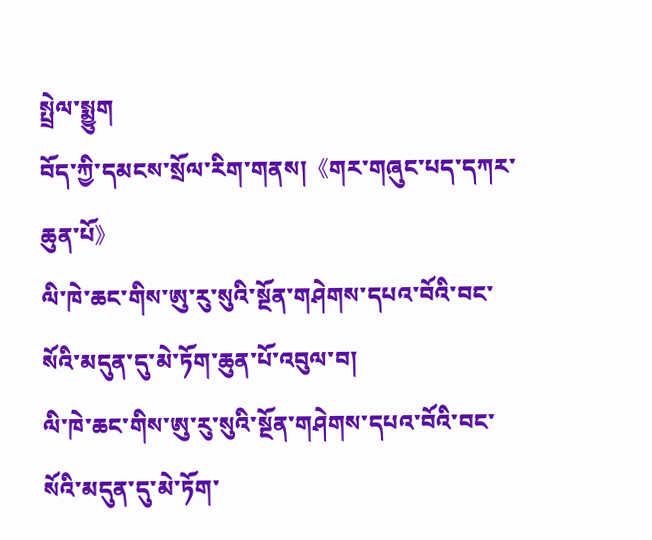སྤྲེལ་སྨྱུག
བོད་ཀྱི་དམངས་སྲོལ་རིག་གནས།《གར་གཞུང་པད་དཀར་ཆུན་པོ》
ལི་ཁེ་ཆང་གིས་ཨུ་རུ་སུའི་སྔོན་གཤེགས་དཔའ་བོའི་བང་སོའི་མདུན་དུ་མེ་ཏོག་ཆུན་པོ་འབུལ་བ།
ལི་ཁེ་ཆང་གིས་ཨུ་རུ་སུའི་སྔོན་གཤེགས་དཔའ་བོའི་བང་སོའི་མདུན་དུ་མེ་ཏོག་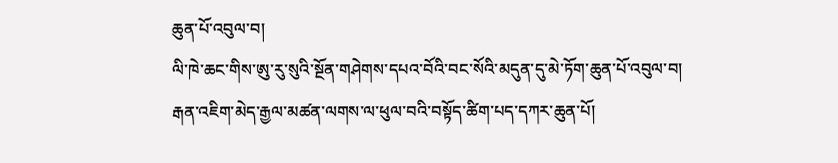ཆུན་པོ་འབུལ་བ།
ལི་ཁེ་ཆང་གིས་ཨུ་རུ་སུའི་སྔོན་གཤེགས་དཔའ་བོའི་བང་སོའི་མདུན་དུ་མེ་ཏོག་ཆུན་པོ་འབུལ་བ།
རྒན་འཇིག་མེད་རྒྱལ་མཚན་ལགས་ལ་ཕུལ་བའི་བསྟོད་ཚིག་པད་དཀར་ཆུན་པོ།